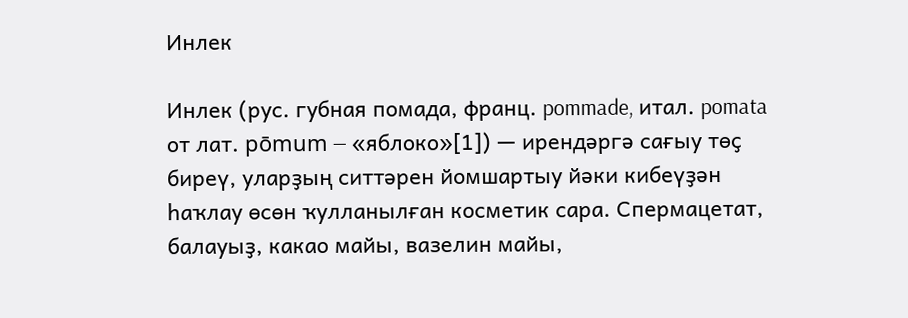Инлек

Инлек (рус. губная помада, франц. pommade, итал. pomata от лат. pōmum — «яблоко»[1]) — ирендәргә сағыу төҫ биреү, уларҙың ситтәрен йомшартыу йәки кибеүҙән һаҡлау өсөн ҡулланылған косметик сара. Спермацетат, балауыҙ, какао майы, вазелин майы,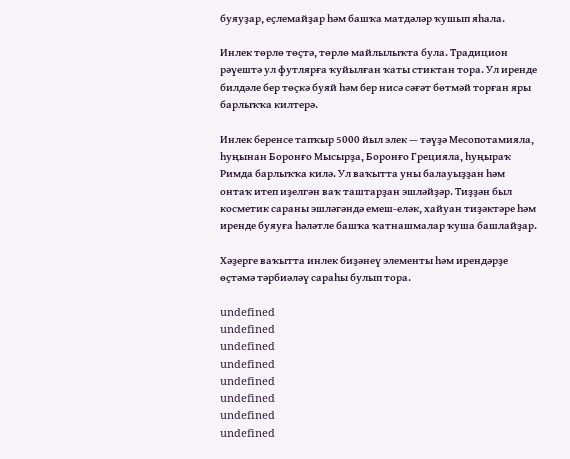буяуҙар, еҫлемайҙар һәм башҡа матдәләр ҡушып яһала.

Инлек төрлө төҫтә, төрлө майлылыҡта була. Традицион рәүештә ул футлярға ҡуйылған ҡаты стиктан тора. Ул иренде билдәле бер төҫкә буяй һәм бер нисә сәғәт бөтмәй торған яры барлыҡҡа килтерә.

Инлек беренсе тапҡыр 5000 йыл элек — тәүҙә Месопотамияла, һуңынан Боронғо Мысырҙа, Боронғо Грецияла, һуңыраҡ Римда барлыҡҡа килә. Ул ваҡытта уны балауыҙҙан һәм онтаҡ итеп иҙелгән ваҡ таштарҙан эшләйҙәр. Тиҙҙән был косметик сараны эшләгәндә емеш-еләк, хайуан тиҙәктәре һәм иренде буяуға һәләтле башҡа ҡатнашмалар ҡуша башлайҙар.

Хәҙерге ваҡытта инлек биҙәнеү элементы һәм ирендәрҙе өҫтәмә тәрбиәләү сараһы булып тора.

undefined
undefined
undefined
undefined
undefined
undefined
undefined
undefined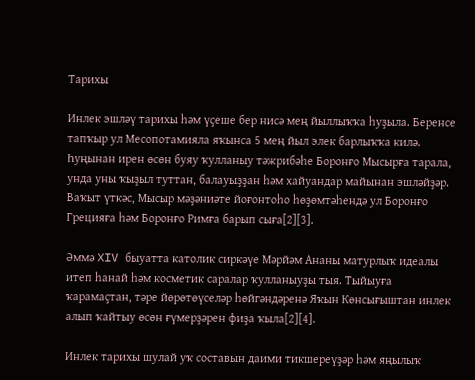Тарихы

Инлек эшләү тарихы һәм үҫеше бер нисә мең йыллыҡҡа һуҙыла. Беренсе тапҡыр ул Месопотамияла яҡынса 5 мең йыл элек барлыҡҡа килә. Һуңынан ирен өсөн буяу ҡулланыу тәжрибәһе Боронғо Мысырға тарала, унда уны ҡыҙыл туттан, балауыҙҙан һәм хайуандар майынан эшләйҙәр. Ваҡыт үткәс, Мысыр мәҙәниәте йоғонтоһо һөҙөмтәһендә ул Боронғо Грецияға һәм Боронғо Римға барып сыға[2][3].

Әммә XIV быуатта католик сиркәүе Мәрйәм Ананы матурлыҡ идеалы итеп һанай һәм косметик саралар ҡулланыуҙы тыя. Тыйыуға ҡарамаҫтан, тәре йөрөтөүселәр һөйгәндәренә Яҡын Көнсығыштан инлек алып ҡайтыу өсөн ғүмерҙәрен фиҙа ҡыла[2][4].

Инлек тарихы шулай уҡ составын даими тикшереүҙәр һәм яңылыҡ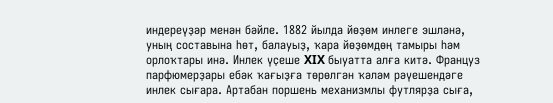индереүҙәр менән бәйле. 1882 йылда йөҙөм инлеге эшләнә, уның составына һөт, балауыҙ, ҡара йөҙөмдөң тамыры һәм орлоҡтары инә. Инлек үҫеше XIX быуатта алға китә. Француз парфюмерҙары ебәк ҡағыҙға төрөлгән ҡәләм рәүешендәге инлек сығара. Артабан поршень механизмлы футлярҙа сыға,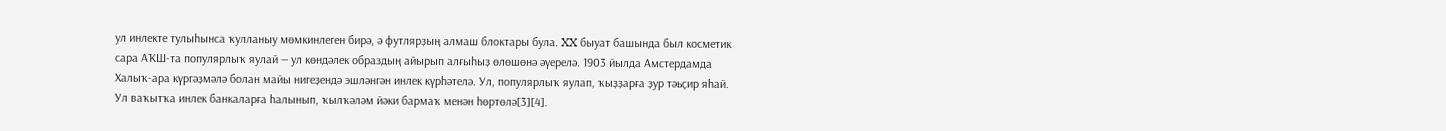ул инлекте тулыһынса ҡулланыу мөмкинлеген бирә, ә футлярҙың алмаш блоктары була. XX быуат башында был косметик сара АҠШ-та популярлыҡ яулай — ул көндәлек образдың айырып алғыһыҙ өлөшөнә әүерелә. 1903 йылда Амстердамда Халыҡ-ара күргәҙмәлә болан майы нигеҙендә эшләнгән инлек күрһәтелә. Ул, популярлыҡ яулап, ҡыҙҙарға ҙур тәьҫир яһай. Ул ваҡытҡа инлек банкаларға һалынып, ҡылҡәләм йәки бармаҡ менән һөртөлә[3][4].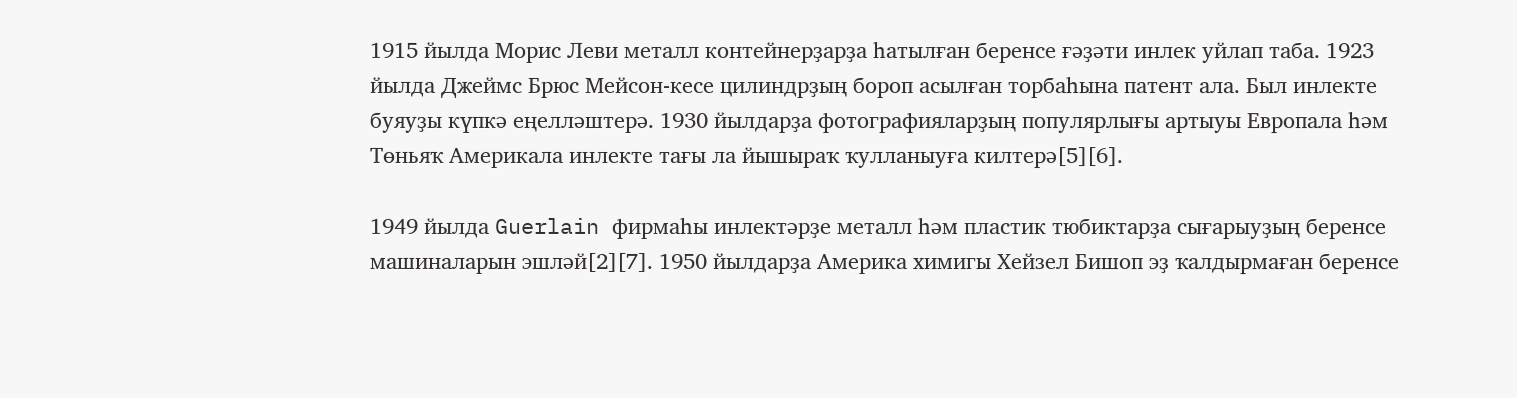1915 йылда Морис Леви металл контейнерҙарҙа һатылған беренсе ғәҙәти инлек уйлап таба. 1923 йылда Джеймс Брюс Мейсон-кесе цилиндрҙың бороп асылған торбаһына патент ала. Был инлекте буяуҙы күпкә еңелләштерә. 1930 йылдарҙа фотографияларҙың популярлығы артыуы Европала һәм Төньяҡ Америкала инлекте тағы ла йышыраҡ ҡулланыуға килтерә[5][6].

1949 йылда Guerlain фирмаһы инлектәрҙе металл һәм пластик тюбиктарҙа сығарыуҙың беренсе машиналарын эшләй[2][7]. 1950 йылдарҙа Америка химигы Хейзел Бишоп эҙ ҡалдырмаған беренсе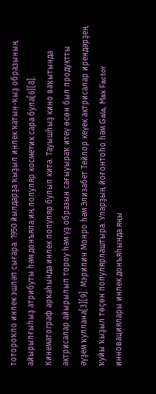тотороҡло инлек эшләп сығара. 1950 йылдарҙа ҡыҙыл инлек ҡатын-ҡыҙ образының айырылғыһыҙ атрибуты һәм донъяла иң популяр косметик сара була[6][8]. Кинематограф арҡаһында инлек популяр булып китә. Тауышһыҙ кино ваҡытында актрисалар айырылып тороу һәм үҙ образын сағыуыраҡ итеү өсөн был продуктты әүҙем ҡуллана[3][9]. Мэрилин Монро һәм Элизабет Тейлор кеүек актрисалар ирендәрҙең ҡуйы ҡыҙыл төҫөн популярлаштыра. Уларҙың йоғонтоһо һәм Gala, Max Factor инновациялары инлек донъяһында яңы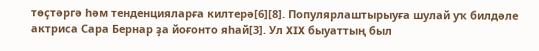төҫтәргә һәм тенденцияларға килтерә[6][8]. Популярлаштырыуға шулай уҡ билдәле актриса Сара Бернар ҙа йоғонто яһай[3]. Ул XIX быуаттың был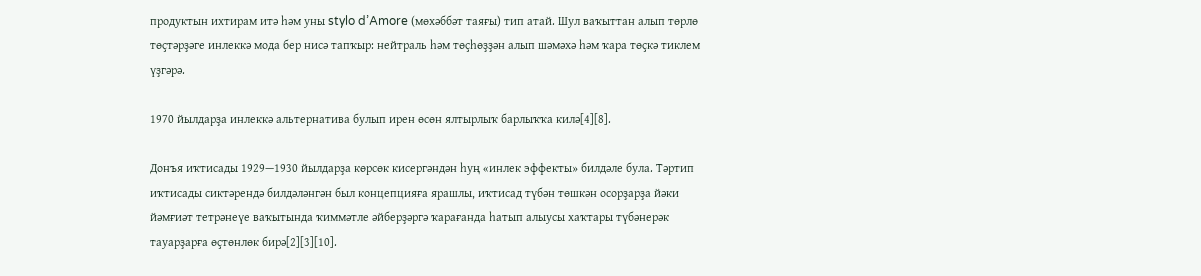продуктын ихтирам итә һәм уны stylo d’Amore (мөхәббәт таяғы) тип атай. Шул ваҡыттан алып төрлө төҫтәрҙәге инлеккә мода бер нисә тапҡыр: нейтраль һәм төҫһөҙҙән алып шәмәхә һәм ҡара төҫкә тиклем үҙгәрә.

1970 йылдарҙа инлеккә альтернатива булып ирен өсөн ялтырлыҡ барлыҡҡа килә[4][8].

Донъя иҡтисады 1929—1930 йылдарҙа көрсөк кисергәндән һуң «инлек эффекты» билдәле була. Тәртип иҡтисады сиктәрендә билдәләнгән был концепцияға ярашлы, иҡтисад түбән төшкән осорҙарҙа йәки йәмғиәт тетрәнеүе ваҡытында ҡиммәтле әйберҙәргә ҡарағанда һатып алыусы хаҡтары түбәнерәк тауарҙарға өҫтөнлөк бирә[2][3][10].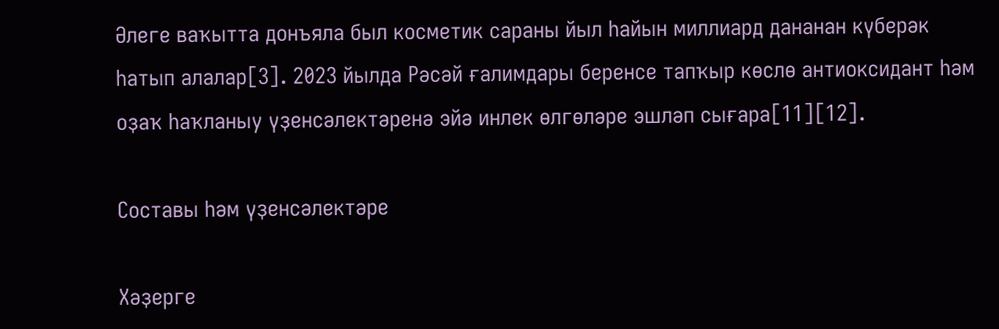Әлеге ваҡытта донъяла был косметик сараны йыл һайын миллиард дананан күберәк һатып алалар[3]. 2023 йылда Рәсәй ғалимдары беренсе тапҡыр көслө антиоксидант һәм оҙаҡ һаҡланыу үҙенсәлектәренә эйә инлек өлгөләре эшләп сығара[11][12].

Составы һәм үҙенсәлектәре

Хәҙерге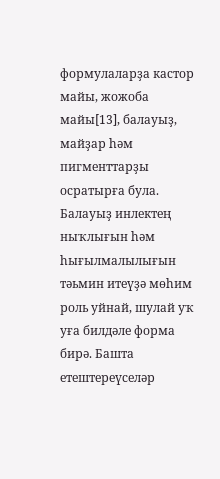формулаларҙа кастор майы, жожоба майы[13], балауыҙ, майҙар һәм пигменттарҙы осратырға була. Балауыҙ инлектең ныҡлығын һәм һығылмалылығын тәьмин итеүҙә мөһим роль уйнай, шулай уҡ уға билдәле форма бирә. Башта етештереүселәр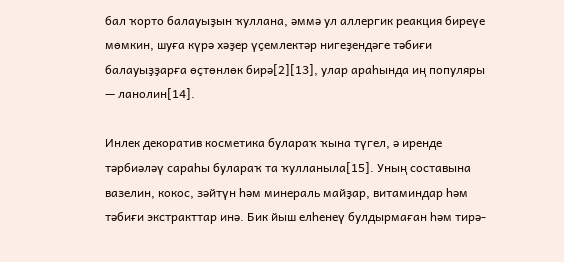бал ҡорто балауыҙын ҡуллана, әммә ул аллергик реакция биреүе мөмкин, шуға күрә хәҙер үҫемлектәр нигеҙендәге тәбиғи балауыҙҙарға өҫтөнлөк бирә[2][13], улар араһында иң популяры — ланолин[14].

Инлек декоратив косметика булараҡ ҡына түгел, ә иренде тәрбиәләү сараһы булараҡ та ҡулланыла[15]. Уның составына вазелин, кокос, зәйтүн һәм минераль майҙар, витаминдар һәм тәбиғи экстракттар инә. Бик йыш елһенеү булдырмаған һәм тирә-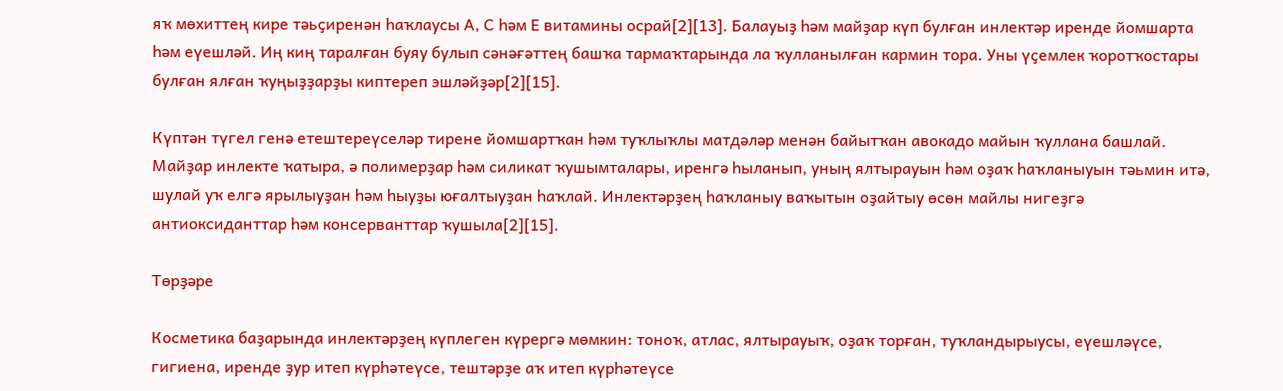яҡ мөхиттең кире тәьҫиренән һаҡлаусы А, С һәм Е витамины осрай[2][13]. Балауыҙ һәм майҙар күп булған инлектәр иренде йомшарта һәм еүешләй. Иң киң таралған буяу булып сәнәғәттең башҡа тармаҡтарында ла ҡулланылған кармин тора. Уны үҫемлек ҡоротҡостары булған ялған ҡуңыҙҙарҙы киптереп эшләйҙәр[2][15].

Күптән түгел генә етештереүселәр тирене йомшартҡан һәм туҡлыҡлы матдәләр менән байытҡан авокадо майын ҡуллана башлай. Майҙар инлекте ҡатыра, ә полимерҙар һәм силикат ҡушымталары, иренгә һыланып, уның ялтырауын һәм оҙаҡ һаҡланыуын тәьмин итә, шулай уҡ елгә ярылыуҙан һәм һыуҙы юғалтыуҙан һаҡлай. Инлектәрҙең һаҡланыу ваҡытын оҙайтыу өсөн майлы нигеҙгә антиоксиданттар һәм консерванттар ҡушыла[2][15].

Төрҙәре

Косметика баҙарында инлектәрҙең күплеген күрергә мөмкин: тоноҡ, атлас, ялтырауыҡ, оҙаҡ торған, туҡландырыусы, еүешләүсе, гигиена, иренде ҙур итеп күрһәтеүсе, тештәрҙе аҡ итеп күрһәтеүсе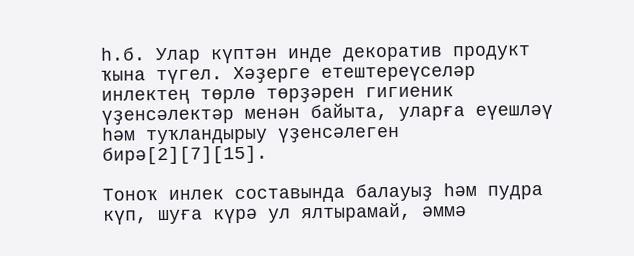һ.б. Улар күптән инде декоратив продукт ҡына түгел. Хәҙерге етештереүселәр инлектең төрлө төрҙәрен гигиеник үҙенсәлектәр менән байыта, уларға еүешләү һәм туҡландырыу үҙенсәлеген бирә[2][7][15].

Тоноҡ инлек составында балауыҙ һәм пудра күп, шуға күрә ул ялтырамай, әммә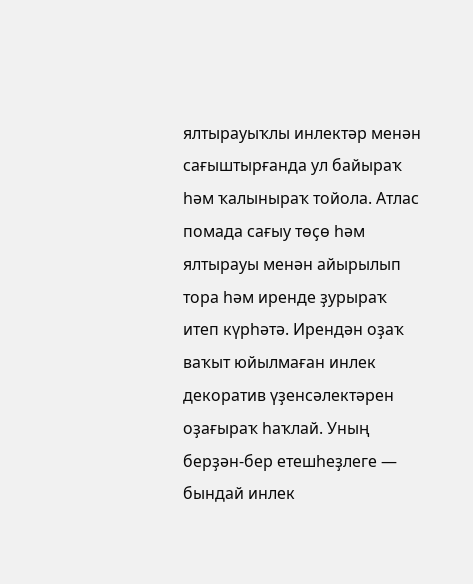ялтырауыҡлы инлектәр менән сағыштырғанда ул байыраҡ һәм ҡалыныраҡ тойола. Атлас помада сағыу төҫө һәм ялтырауы менән айырылып тора һәм иренде ҙурыраҡ итеп күрһәтә. Ирендән оҙаҡ ваҡыт юйылмаған инлек декоратив үҙенсәлектәрен оҙағыраҡ һаҡлай. Уның берҙән-бер етешһеҙлеге — бындай инлек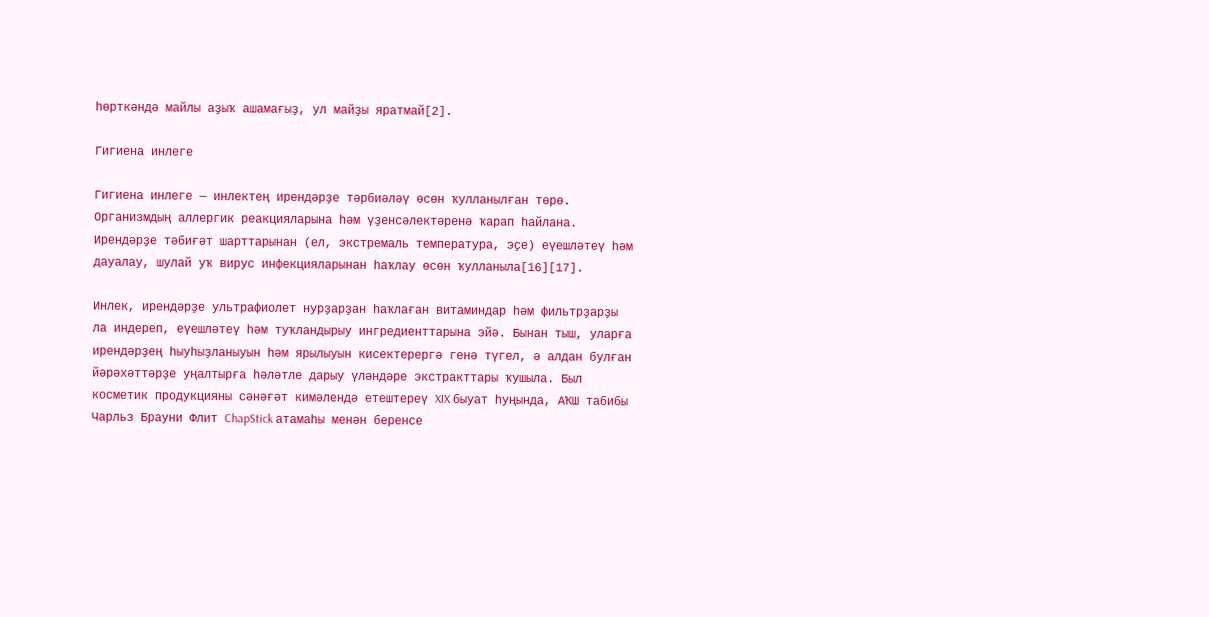һөрткәндә майлы аҙыҡ ашамағыҙ, ул майҙы яратмай[2].

Гигиена инлеге

Гигиена инлеге — инлектең ирендәрҙе тәрбиәләү өсөн ҡулланылған төрө. Организмдың аллергик реакцияларына һәм үҙенсәлектәренә ҡарап һайлана. Ирендәрҙе тәбиғәт шарттарынан (ел, экстремаль температура, эҫе) еүешләтеү һәм дауалау, шулай уҡ вирус инфекцияларынан һаҡлау өсөн ҡулланыла[16][17].

Инлек, ирендәрҙе ультрафиолет нурҙарҙан һаҡлаған витаминдар һәм фильтрҙарҙы ла индереп, еүешләтеү һәм туҡландырыу ингредиенттарына эйә. Бынан тыш, уларға ирендәрҙең һыуһыҙланыуын һәм ярылыуын кисектерергә генә түгел, ә алдан булған йәрәхәттәрҙе уңалтырға һәләтле дарыу үләндәре экстракттары ҡушыла. Был косметик продукцияны сәнәғәт кимәлендә етештереү XIX быуат һуңында, АҠШ табибы Чарльз Брауни Флит ChapStick атамаһы менән беренсе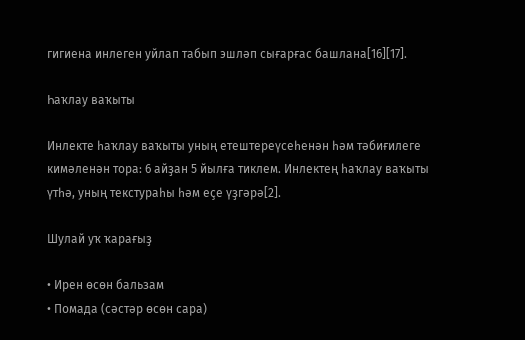гигиена инлеген уйлап табып эшләп сығарғас башлана[16][17].

Һаҡлау ваҡыты

Инлекте һаҡлау ваҡыты уның етештереүсеһенән һәм тәбиғилеге кимәленән тора: 6 айҙан 5 йылға тиклем. Инлектең һаҡлау ваҡыты үтһә, уның текстураһы һәм еҫе үҙгәрә[2].

Шулай уҡ ҡарағыҙ

• Ирен өсөн бальзам
• Помада (сәстәр өсөн сара)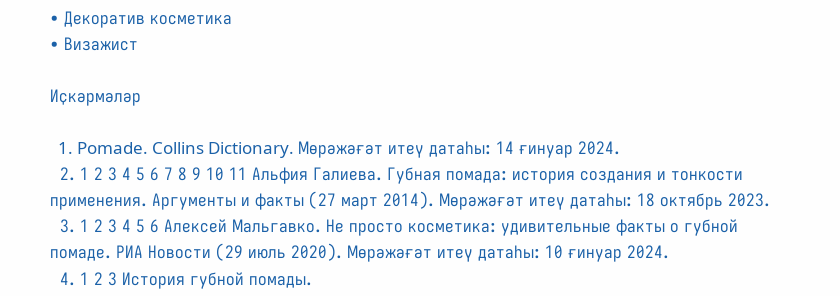• Декоратив косметика
• Визажист

Иҫкәрмәләр

  1. Pomade. Collins Dictionary. Мөрәжәғәт итеү датаһы: 14 ғинуар 2024.
  2. 1 2 3 4 5 6 7 8 9 10 11 Альфия Галиева. Губная помада: история создания и тонкости применения. Аргументы и факты (27 март 2014). Мөрәжәғәт итеү датаһы: 18 октябрь 2023.
  3. 1 2 3 4 5 6 Алексей Мальгавко. Не просто косметика: удивительные факты о губной помаде. РИА Новости (29 июль 2020). Мөрәжәғәт итеү датаһы: 10 ғинуар 2024.
  4. 1 2 3 История губной помады.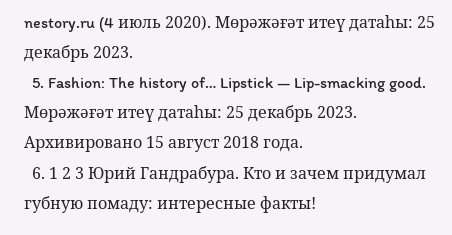nestory.ru (4 июль 2020). Мөрәжәғәт итеү датаһы: 25 декабрь 2023.
  5. Fashion: The history of… Lipstick — Lip-smacking good. Мөрәжәғәт итеү датаһы: 25 декабрь 2023. Архивировано 15 август 2018 года.
  6. 1 2 3 Юрий Гандрабура. Кто и зачем придумал губную помаду: интересные факты!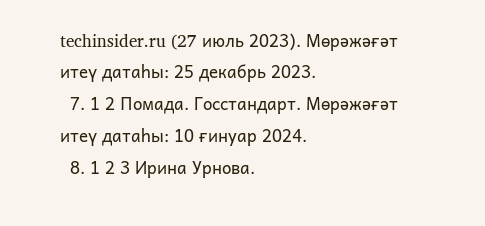techinsider.ru (27 июль 2023). Мөрәжәғәт итеү датаһы: 25 декабрь 2023.
  7. 1 2 Помада. Госстандарт. Мөрәжәғәт итеү датаһы: 10 ғинуар 2024.
  8. 1 2 3 Ирина Урнова.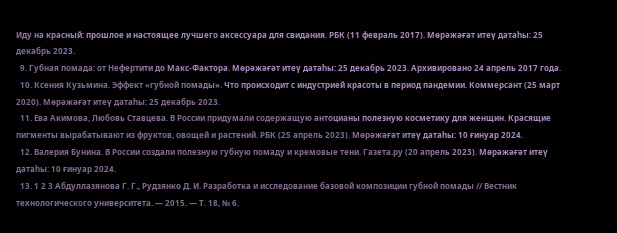Иду на красный: прошлое и настоящее лучшего аксессуара для свидания. РБК (11 февраль 2017). Мөрәжәғәт итеү датаһы: 25 декабрь 2023.
  9. Губная помада: от Нефертити до Макс-Фактора. Мөрәжәғәт итеү датаһы: 25 декабрь 2023. Архивировано 24 апрель 2017 года.
  10. Ксения Кузьмина. Эффект «губной помады». Что происходит с индустрией красоты в период пандемии. Коммерсант (25 март 2020). Мөрәжәғәт итеү датаһы: 25 декабрь 2023.
  11. Ева Акимова, Любовь Ставцева. В России придумали содержащую антоцианы полезную косметику для женщин. Красящие пигменты вырабатывают из фруктов, овощей и растений. РБК (25 апрель 2023). Мөрәжәғәт итеү датаһы: 10 ғинуар 2024.
  12. Валерия Бунина. В России создали полезную губную помаду и кремовые тени. Газета.ру (20 апрель 2023). Мөрәжәғәт итеү датаһы: 10 ғинуар 2024.
  13. 1 2 3 Абдуллазянова Г. Г., Рудзянко Д. И. Разработка и исследование базовой композиции губной помады // Вестник технологического университета. — 2015. — Т. 18, № 6.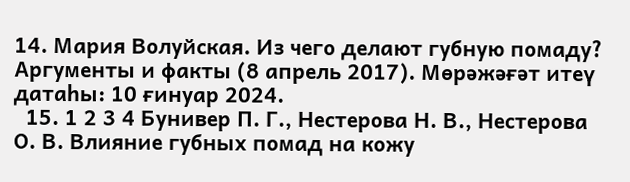14. Мария Волуйская. Из чего делают губную помаду? Аргументы и факты (8 апрель 2017). Мөрәжәғәт итеү датаһы: 10 ғинуар 2024.
  15. 1 2 3 4 Бунивер П. Г., Нестерова Н. В., Нестерова О. В. Влияние губных помад на кожу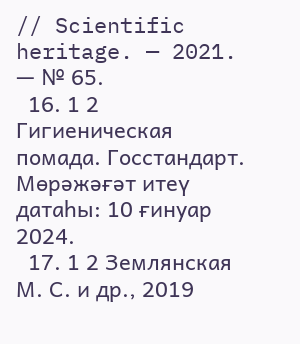// Scientific heritage. — 2021. — № 65.
  16. 1 2 Гигиеническая помада. Госстандарт. Мөрәжәғәт итеү датаһы: 10 ғинуар 2024.
  17. 1 2 Землянская М. С. и др., 2019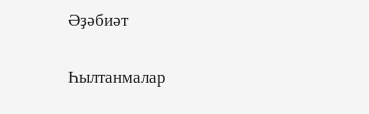Әҙәбиәт

Һылтанмалар